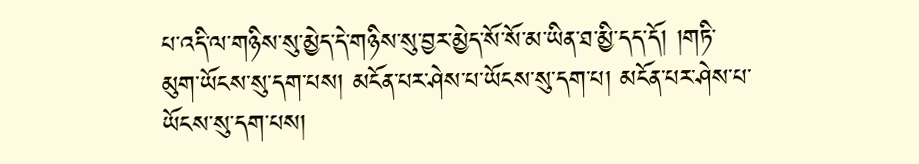པ་འདི་ལ་གཉིས་སུ་མྱེད་དེ་གཉིས་སུ་བྱར་མྱེད་སོ་སོ་མ་ཡིན་ཐ་མྱི་དད་དོ། །གཏི་མུག་ཡོངས་སུ་དག་པས། མངོན་པར་ཤེས་པ་ཡོངས་སུ་དག་པ། མངོན་པར་ཤེས་པ་ཡོངས་སུ་དག་པས།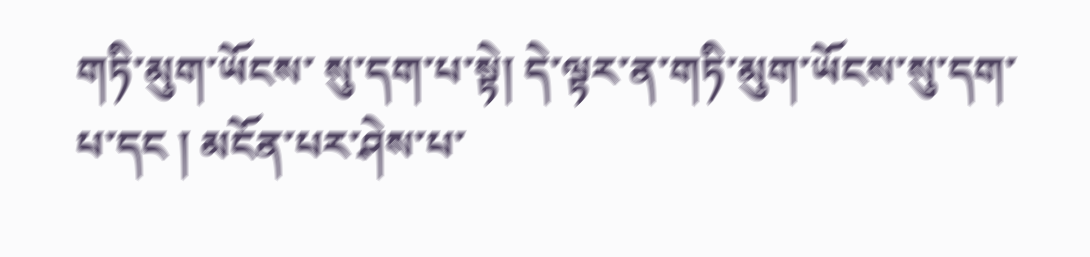གཏི་མུག་ཡོངས་ སུ་དག་པ་སྟེ། དེ་ལྟར་ན་གཏི་མུག་ཡོངས་སུ་དག་པ་དང ། མངོན་པར་ཤེས་པ་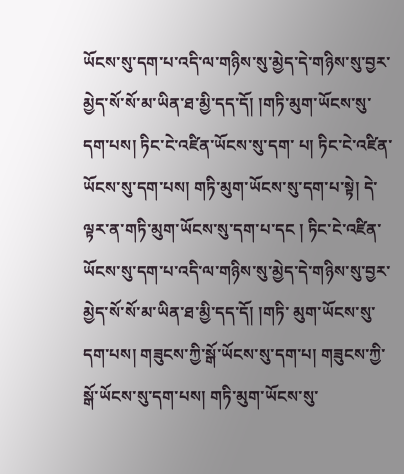ཡོངས་སུ་དག་པ་འདི་ལ་གཉིས་སུ་མྱེད་དེ་གཉིས་སུ་བྱར་མྱེད་སོ་སོ་མ་ཡིན་ཐ་མྱི་དད་དོ། །གཏི་མུག་ཡོངས་སུ་དག་པས། ཏིང་ངེ་འཛིན་ཡོངས་སུ་དག་ པ། ཏིང་ངེ་འཛིན་ཡོངས་སུ་དག་པས། གཏི་མུག་ཡོངས་སུ་དག་པ་སྟེ། དེ་ལྟར་ན་གཏི་མུག་ཡོངས་སུ་དག་པ་དང ། ཏིང་ངེ་འཛིན་ཡོངས་སུ་དག་པ་འདི་ལ་གཉིས་སུ་མྱེད་དེ་གཉིས་སུ་བྱར་མྱེད་སོ་སོ་མ་ཡིན་ཐ་མྱི་དད་དོ། །གཏི་ མུག་ཡོངས་སུ་དག་པས། གཟུངས་ཀྱི་སྒོ་ཡོངས་སུ་དག་པ། གཟུངས་ཀྱི་སྒོ་ཡོངས་སུ་དག་པས། གཏི་མུག་ཡོངས་སུ་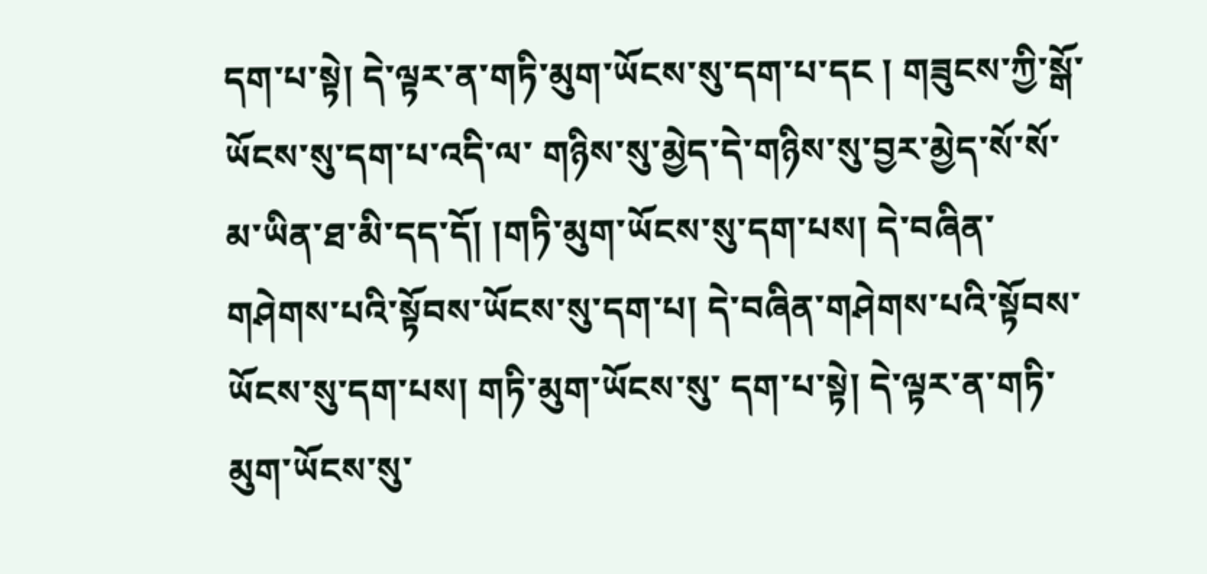དག་པ་སྟེ། དེ་ལྟར་ན་གཏི་མུག་ཡོངས་སུ་དག་པ་དང ། གཟུངས་ཀྱི་སྒོ་ཡོངས་སུ་དག་པ་འདི་ལ་ གཉིས་སུ་མྱེད་དེ་གཉིས་སུ་བྱར་མྱེད་སོ་སོ་མ་ཡིན་ཐ་མི་དད་དོ། །གཏི་མུག་ཡོངས་སུ་དག་པས། དེ་བཞིན་གཤེགས་པའི་སྟོབས་ཡོངས་སུ་དག་པ། དེ་བཞིན་གཤེགས་པའི་སྟོབས་ཡོངས་སུ་དག་པས། གཏི་མུག་ཡོངས་སུ་ དག་པ་སྟེ། དེ་ལྟར་ན་གཏི་མུག་ཡོངས་སུ་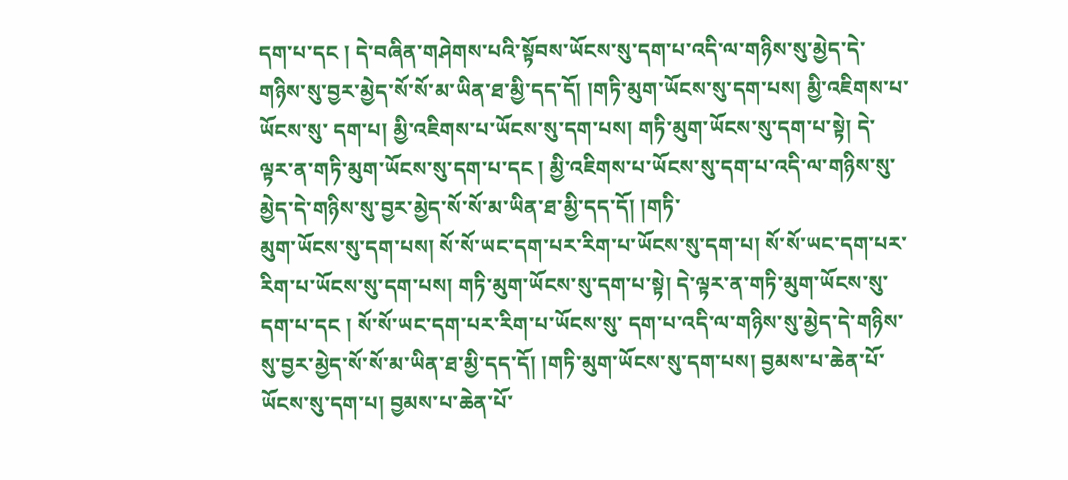དག་པ་དང ། དེ་བཞིན་གཤེགས་པའི་སྟོབས་ཡོངས་སུ་དག་པ་འདི་ལ་གཉིས་སུ་མྱེད་དེ་གཉིས་སུ་བྱར་མྱེད་སོ་སོ་མ་ཡིན་ཐ་མྱི་དད་དོ། །གཏི་མུག་ཡོངས་སུ་དག་པས། མྱི་འཇིགས་པ་ཡོངས་སུ་ དག་པ། མྱི་འཇིགས་པ་ཡོངས་སུ་དག་པས། གཏི་མུག་ཡོངས་སུ་དག་པ་སྟེ། དེ་ལྟར་ན་གཏི་མུག་ཡོངས་སུ་དག་པ་དང ། མྱི་འཇིགས་པ་ཡོངས་སུ་དག་པ་འདི་ལ་གཉིས་སུ་མྱེད་དེ་གཉིས་སུ་བྱར་མྱེད་སོ་སོ་མ་ཡིན་ཐ་མྱི་དད་དོ། །གཏི་
མུག་ཡོངས་སུ་དག་པས། སོ་སོ་ཡང་དག་པར་རིག་པ་ཡོངས་སུ་དག་པ། སོ་སོ་ཡང་དག་པར་རིག་པ་ཡོངས་སུ་དག་པས། གཏི་མུག་ཡོངས་སུ་དག་པ་སྟེ། དེ་ལྟར་ན་གཏི་མུག་ཡོངས་སུ་དག་པ་དང ། སོ་སོ་ཡང་དག་པར་རིག་པ་ཡོངས་སུ་ དག་པ་འདི་ལ་གཉིས་སུ་མྱེད་དེ་གཉིས་སུ་བྱར་མྱེད་སོ་སོ་མ་ཡིན་ཐ་མྱི་དད་དོ། །གཏི་མུག་ཡོངས་སུ་དག་པས། བྱམས་པ་ཆེན་པོ་ཡོངས་སུ་དག་པ། བྱམས་པ་ཆེན་པོ་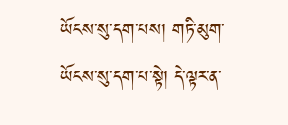ཡོངས་སུ་དག་པས། གཏི་མུག་ཡོངས་སུ་དག་པ་སྟེ། དེ་ལྟར་ན་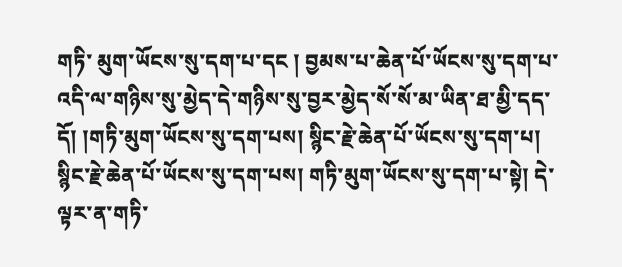གཏི་ མུག་ཡོངས་སུ་དག་པ་དང ། བྱམས་པ་ཆེན་པོ་ཡོངས་སུ་དག་པ་འདི་ལ་གཉིས་སུ་མྱེད་དེ་གཉིས་སུ་བྱར་མྱེད་སོ་སོ་མ་ཡིན་ཐ་མྱི་དད་དོ། །གཏི་མུག་ཡོངས་སུ་དག་པས། སྙིང་རྗེ་ཆེན་པོ་ཡོངས་སུ་དག་པ། སྙིང་རྗེ་ཆེན་པོ་ཡོངས་སུ་དག་པས། གཏི་མུག་ཡོངས་སུ་དག་པ་སྟེ། དེ་ལྟར་ན་གཏི་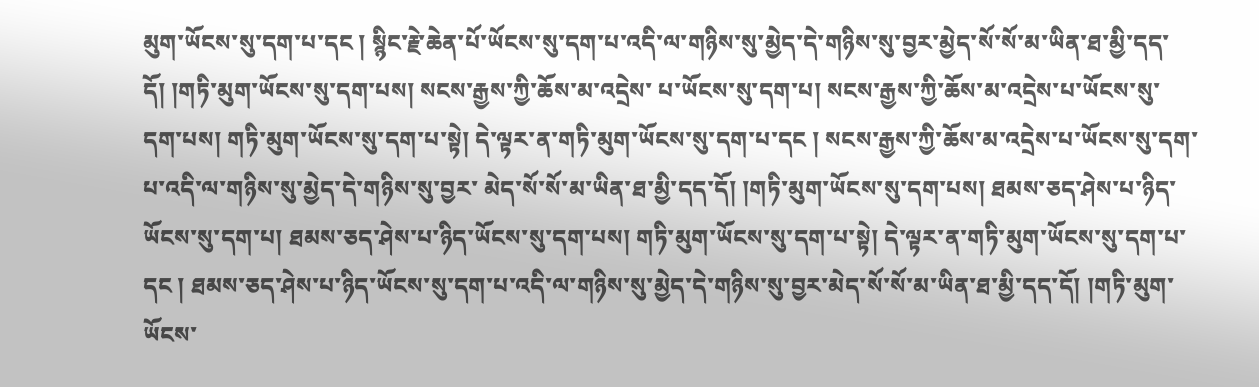མུག་ཡོངས་སུ་དག་པ་དང ། སྙིང་རྗེ་ཆེན་པོ་ཡོངས་སུ་དག་པ་འདི་ལ་གཉིས་སུ་མྱེད་དེ་གཉིས་སུ་བྱར་མྱེད་སོ་སོ་མ་ཡིན་ཐ་མྱི་དད་དོ། །གཏི་མུག་ཡོངས་སུ་དག་པས། སངས་རྒྱས་ཀྱི་ཆོས་མ་འདྲེས་ པ་ཡོངས་སུ་དག་པ། སངས་རྒྱས་ཀྱི་ཆོས་མ་འདྲེས་པ་ཡོངས་སུ་དག་པས། གཏི་མུག་ཡོངས་སུ་དག་པ་སྟེ། དེ་ལྟར་ན་གཏི་མུག་ཡོངས་སུ་དག་པ་དང ། སངས་རྒྱས་ཀྱི་ཆོས་མ་འདྲེས་པ་ཡོངས་སུ་དག་པ་འདི་ལ་གཉིས་སུ་མྱེད་དེ་གཉིས་སུ་བྱར་ མེད་སོ་སོ་མ་ཡིན་ཐ་མྱི་དད་དོ། །གཏི་མུག་ཡོངས་སུ་དག་པས། ཐམས་ཅད་ཤེས་པ་ཉིད་ཡོངས་སུ་དག་པ། ཐམས་ཅད་ཤེས་པ་ཉིད་ཡོངས་སུ་དག་པས། གཏི་མུག་ཡོངས་སུ་དག་པ་སྟེ། དེ་ལྟར་ན་གཏི་མུག་ཡོངས་སུ་དག་པ་དང ། ཐམས་ཅད་ཤེས་པ་ཉིད་ཡོངས་སུ་དག་པ་འདི་ལ་གཉིས་སུ་མྱེད་དེ་གཉིས་སུ་བྱར་མེད་སོ་སོ་མ་ཡིན་ཐ་མྱི་དད་དོ། །གཏི་མུག་ཡོངས་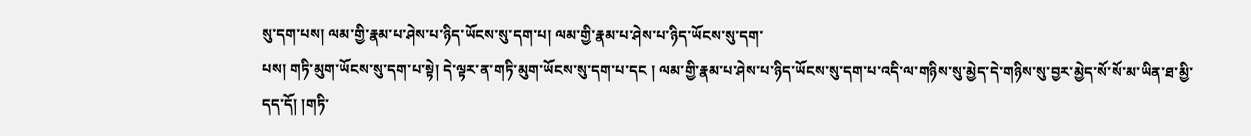སུ་དག་པས། ལམ་གྱི་རྣམ་པ་ཤེས་པ་ཉིད་ཡོངས་སུ་དག་པ། ལམ་གྱི་རྣམ་པ་ཤེས་པ་ཉིད་ཡོངས་སུ་དག་
པས། གཏི་མུག་ཡོངས་སུ་དག་པ་སྟེ། དེ་ལྟར་ན་གཏི་མུག་ཡོངས་སུ་དག་པ་དང ། ལམ་གྱི་རྣམ་པ་ཤེས་པ་ཉིད་ཡོངས་སུ་དག་པ་འདི་ལ་གཉིས་སུ་མྱེད་དེ་གཉིས་སུ་བྱར་མྱེད་སོ་སོ་མ་ཡིན་ཐ་མྱི་དད་དོ། །གཏི་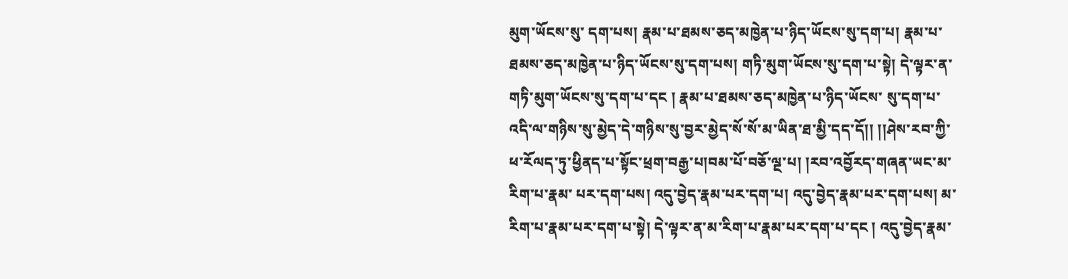མུག་ཡོངས་སུ་ དག་པས། རྣམ་པ་ཐམས་ཅད་མཁྱེན་པ་ཉིད་ཡོངས་སུ་དག་པ། རྣམ་པ་ཐམས་ཅད་མཁྱེན་པ་ཉིད་ཡོངས་སུ་དག་པས། གཏི་མུག་ཡོངས་སུ་དག་པ་སྟེ། དེ་ལྟར་ན་གཏི་མུག་ཡོངས་སུ་དག་པ་དང ། རྣམ་པ་ཐམས་ཅད་མཁྱེན་པ་ཉིད་ཡོངས་ སུ་དག་པ་འདི་ལ་གཉིས་སུ་མྱེད་དེ་གཉིས་སུ་བྱར་མྱེད་སོ་སོ་མ་ཡིན་ཐ་མྱི་དད་དོ།། །།ཤེས་རབ་ཀྱི་ཕ་རོལད་ཏུ་ཕྱིནད་པ་སྟོང་ཕྲག་བརྒྱ་པ།བམ་པོ་བཅོ་ལྔ་པ། །རབ་འབྱོརད་གཞན་ཡང་མ་རིག་པ་རྣམ་ པར་དག་པས། འདུ་བྱེད་རྣམ་པར་དག་པ། འདུ་བྱེད་རྣམ་པར་དག་པས། མ་རིག་པ་རྣམ་པར་དག་པ་སྟེ། དེ་ལྟར་ན་མ་རིག་པ་རྣམ་པར་དག་པ་དང ། འདུ་བྱེད་རྣམ་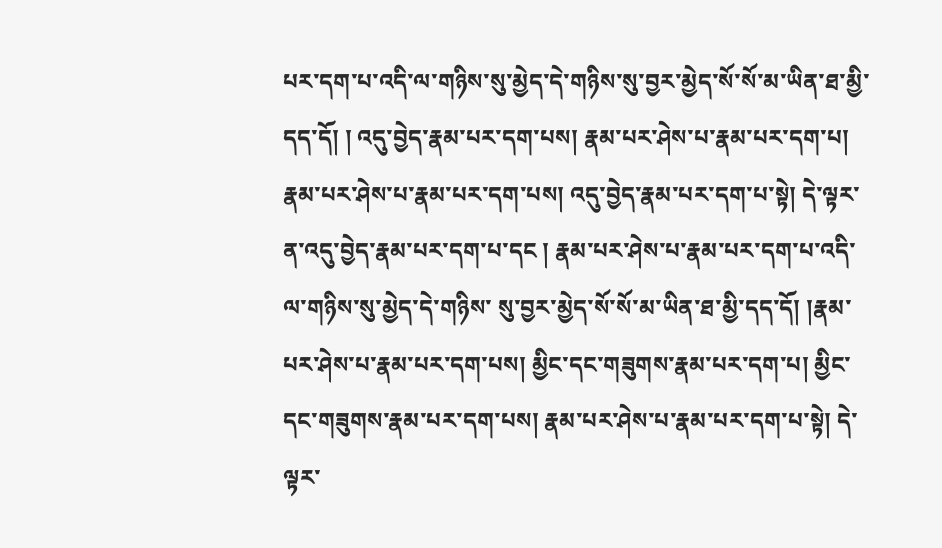པར་དག་པ་འདི་ལ་གཉིས་སུ་མྱེད་དེ་གཉིས་སུ་བྱར་མྱེད་སོ་སོ་མ་ཡིན་ཐ་མྱི་དད་དོ། ། འདུ་བྱེད་རྣམ་པར་དག་པས། རྣམ་པར་ཤེས་པ་རྣམ་པར་དག་པ། རྣམ་པར་ཤེས་པ་རྣམ་པར་དག་པས། འདུ་བྱེད་རྣམ་པར་དག་པ་སྟེ། དེ་ལྟར་ན་འདུ་བྱེད་རྣམ་པར་དག་པ་དང ། རྣམ་པར་ཤེས་པ་རྣམ་པར་དག་པ་འདི་ལ་གཉིས་སུ་མྱེད་དེ་གཉིས་ སུ་བྱར་མྱེད་སོ་སོ་མ་ཡིན་ཐ་མྱི་དད་དོ། །རྣམ་པར་ཤེས་པ་རྣམ་པར་དག་པས། མྱིང་དང་གཟུགས་རྣམ་པར་དག་པ། མྱིང་དང་གཟུགས་རྣམ་པར་དག་པས། རྣམ་པར་ཤེས་པ་རྣམ་པར་དག་པ་སྟེ། དེ་ལྟར་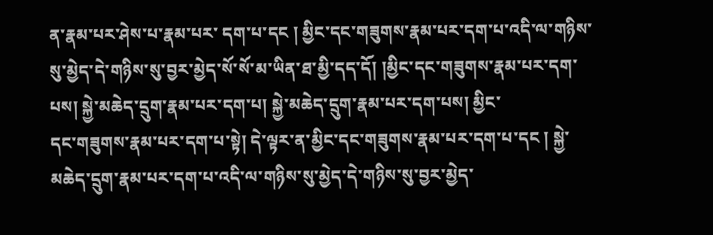ན་རྣམ་པར་ཤེས་པ་རྣམ་པར་ དག་པ་དང ། མྱིང་དང་གཟུགས་རྣམ་པར་དག་པ་འདི་ལ་གཉིས་སུ་མྱེད་དེ་གཉིས་སུ་བྱར་མྱེད་སོ་སོ་མ་ཡིན་ཐ་མྱི་དད་དོ། །མྱིང་དང་གཟུགས་རྣམ་པར་དག་པས། སྐྱེ་མཆེད་དྲུག་རྣམ་པར་དག་པ། སྐྱེ་མཆེད་དྲུག་རྣམ་པར་དག་པས། མྱིང་
དང་གཟུགས་རྣམ་པར་དག་པ་སྟེ། དེ་ལྟར་ན་མྱིང་དང་གཟུགས་རྣམ་པར་དག་པ་དང ། སྐྱེ་མཆེད་དྲུག་རྣམ་པར་དག་པ་འདི་ལ་གཉིས་སུ་མྱེད་དེ་གཉིས་སུ་བྱར་མྱེད་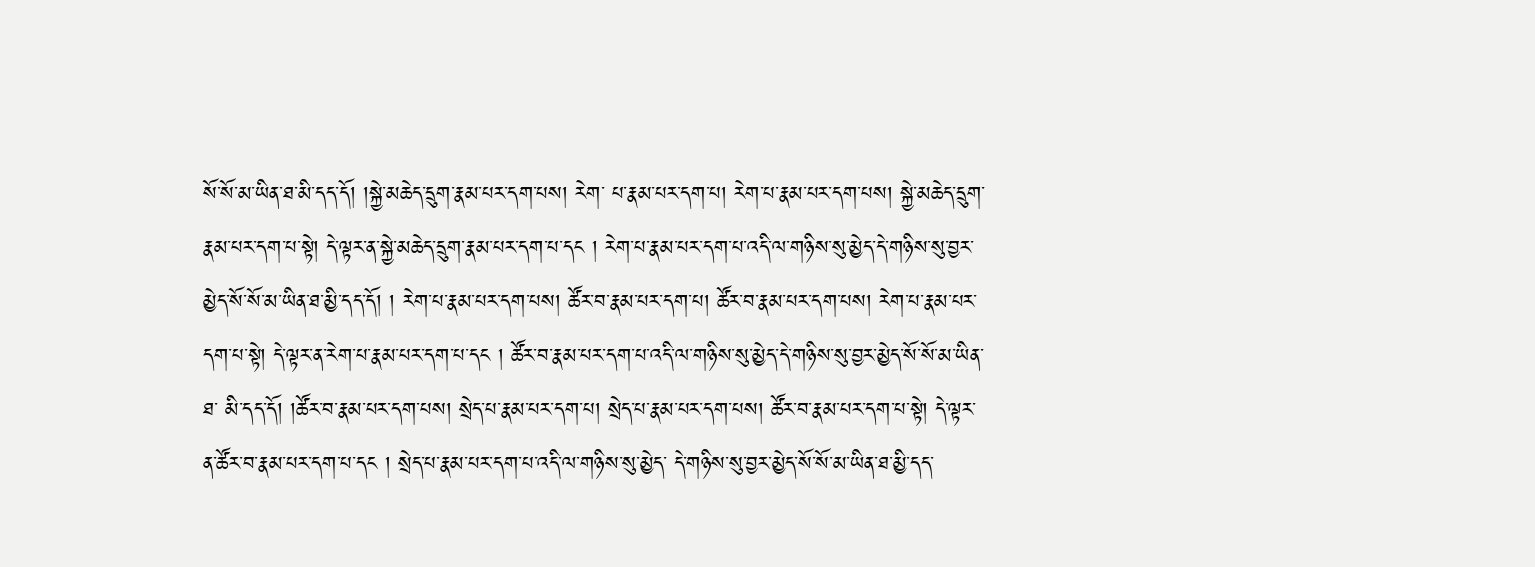སོ་སོ་མ་ཡིན་ཐ་མི་དད་དོ། །སྐྱེ་མཆེད་དྲུག་རྣམ་པར་དག་པས། རེག་ པ་རྣམ་པར་དག་པ། རེག་པ་རྣམ་པར་དག་པས། སྐྱེ་མཆེད་དྲུག་རྣམ་པར་དག་པ་སྟེ། དེ་ལྟར་ན་སྐྱེ་མཆེད་དྲུག་རྣམ་པར་དག་པ་དང ། རེག་པ་རྣམ་པར་དག་པ་འདི་ལ་གཉིས་སུ་མྱེད་དེ་གཉིས་སུ་བྱར་མྱེད་སོ་སོ་མ་ཡིན་ཐ་མྱི་དད་དོ། ། རེག་པ་རྣམ་པར་དག་པས། ཚོར་བ་རྣམ་པར་དག་པ། ཚོར་བ་རྣམ་པར་དག་པས། རེག་པ་རྣམ་པར་དག་པ་སྟེ། དེ་ལྟར་ན་རེག་པ་རྣམ་པར་དག་པ་དང ། ཚོར་བ་རྣམ་པར་དག་པ་འདི་ལ་གཉིས་སུ་མྱེད་དེ་གཉིས་སུ་བྱར་མྱེད་སོ་སོ་མ་ཡིན་ཐ་ མི་དད་དོ། །ཚོར་བ་རྣམ་པར་དག་པས། སྲེད་པ་རྣམ་པར་དག་པ། སྲེད་པ་རྣམ་པར་དག་པས། ཚོར་བ་རྣམ་པར་དག་པ་སྟེ། དེ་ལྟར་ན་ཚོར་བ་རྣམ་པར་དག་པ་དང ། སྲེད་པ་རྣམ་པར་དག་པ་འདི་ལ་གཉིས་སུ་མྱེད་ དེ་གཉིས་སུ་བྱར་མྱེད་སོ་སོ་མ་ཡིན་ཐ་མྱི་དད་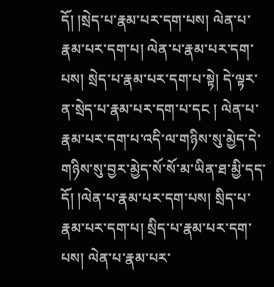དོ། །སྲེད་པ་རྣམ་པར་དག་པས། ལེན་པ་རྣམ་པར་དག་པ། ལེན་པ་རྣམ་པར་དག་པས། སྲེད་པ་རྣམ་པར་དག་པ་སྟེ། དེ་ལྟར་ན་སྲེད་པ་རྣམ་པར་དག་པ་དང ། ལེན་པ་རྣམ་པར་དག་པ་འདི་ལ་གཉིས་སུ་མྱེད་དེ་ གཉིས་སུ་བྱར་མྱེད་སོ་སོ་མ་ཡིན་ཐ་མྱི་དད་དོ། །ལེན་པ་རྣམ་པར་དག་པས། སྲིད་པ་རྣམ་པར་དག་པ། སྲིད་པ་རྣམ་པར་དག་པས། ལེན་པ་རྣམ་པར་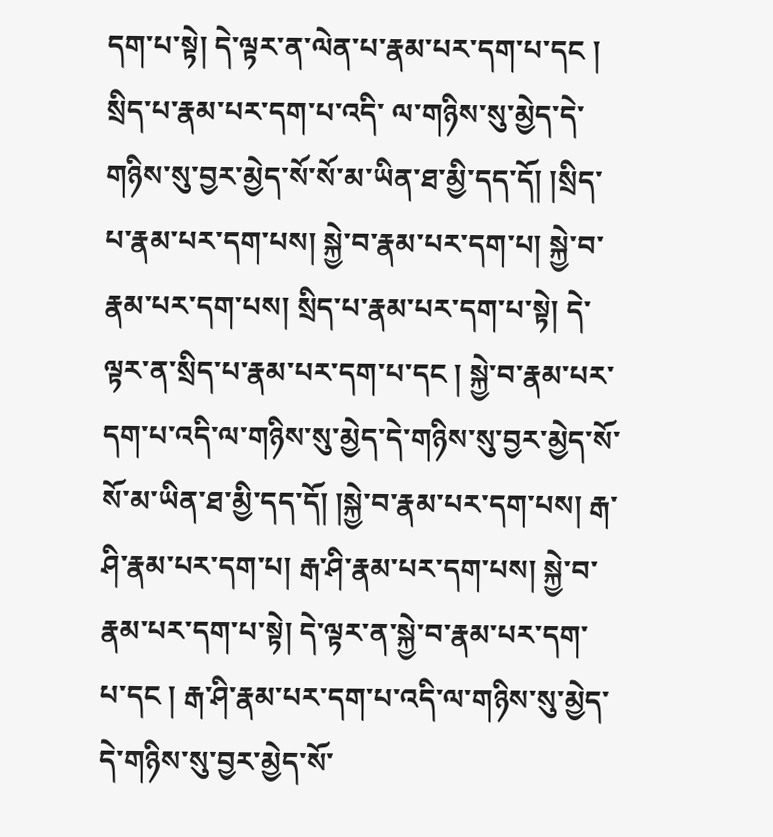དག་པ་སྟེ། དེ་ལྟར་ན་ལེན་པ་རྣམ་པར་དག་པ་དང ། སྲིད་པ་རྣམ་པར་དག་པ་འདི་ ལ་གཉིས་སུ་མྱེད་དེ་གཉིས་སུ་བྱར་མྱེད་སོ་སོ་མ་ཡིན་ཐ་མྱི་དད་དོ། །སྲིད་པ་རྣམ་པར་དག་པས། སྐྱེ་བ་རྣམ་པར་དག་པ། སྐྱེ་བ་རྣམ་པར་དག་པས། སྲིད་པ་རྣམ་པར་དག་པ་སྟེ། དེ་ལྟར་ན་སྲིད་པ་རྣམ་པར་དག་པ་དང ། སྐྱེ་བ་རྣམ་པར་
དག་པ་འདི་ལ་གཉིས་སུ་མྱེད་དེ་གཉིས་སུ་བྱར་མྱེད་སོ་སོ་མ་ཡིན་ཐ་མྱི་དད་དོ། །སྐྱེ་བ་རྣམ་པར་དག་པས། རྒ་ཤི་རྣམ་པར་དག་པ། རྒ་ཤི་རྣམ་པར་དག་པས། སྐྱེ་བ་རྣམ་པར་དག་པ་སྟེ། དེ་ལྟར་ན་སྐྱེ་བ་རྣམ་པར་དག་ པ་དང ། རྒ་ཤི་རྣམ་པར་དག་པ་འདི་ལ་གཉིས་སུ་མྱེད་དེ་གཉིས་སུ་བྱར་མྱེད་སོ་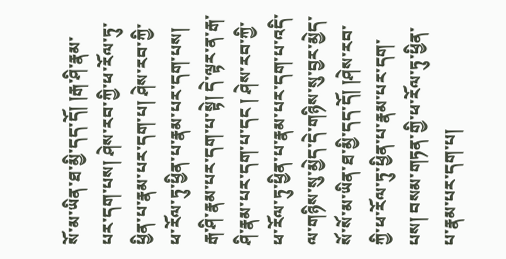སོ་མ་ཡིན་ཐ་མྱི་དད་དོ། །རྒ་ཤི་རྣམ་པར་དག་པས། ཤེས་རབ་ཀྱི་ཕ་རོལ་ཏུ་ཕྱིན་པ་རྣམ་པར་དག་པ། ཤེས་རབ་ཀྱི་ཕ་རོལ་ཏུ་ཕྱིན་པ་རྣམ་པར་དག་པས། རྒ་ཤི་རྣམ་པར་དག་པ་སྟེ། དེ་ལྟར་ན་རྒ་ཤི་རྣམ་པར་དག་པ་དང ། ཤེས་རབ་ཀྱི་ཕ་རོལ་ཏུ་ཕྱིན་པ་རྣམ་པར་དག་པ་འདི་ལ་གཉིས་སུ་མྱེད་དེ་གཉིས་སུ་བྱར་མྱེད་སོ་སོ་མ་ཡིན་ཐ་མྱི་དད་དོ། །ཤེས་རབ་ཀྱི་ཕ་རོལ་ཏུ་ཕྱིན་པ་རྣམ་པར་དག་ པས། བསམ་གཏན་གྱི་ཕ་རོལ་ཏུ་ཕྱིན་པ་རྣམ་པར་དག་པ།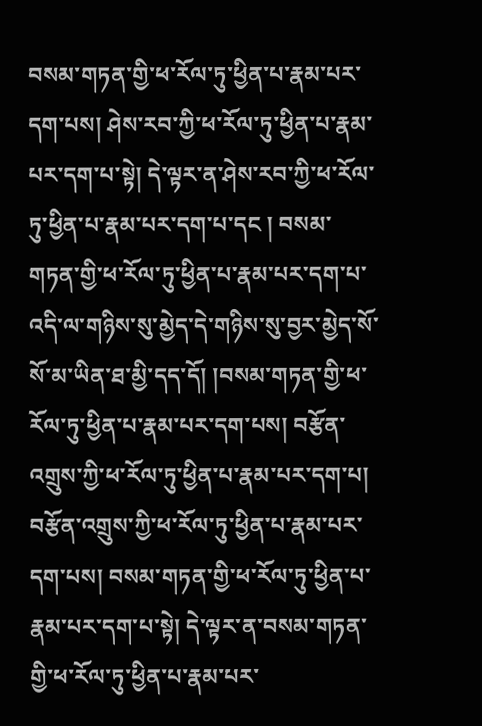བསམ་གཏན་གྱི་ཕ་རོལ་ཏུ་ཕྱིན་པ་རྣམ་པར་དག་པས། ཤེས་རབ་ཀྱི་ཕ་རོལ་ཏུ་ཕྱིན་པ་རྣམ་པར་དག་པ་སྟེ། དེ་ལྟར་ན་ཤེས་རབ་ཀྱི་ཕ་རོལ་ཏུ་ཕྱིན་པ་རྣམ་པར་དག་པ་དང ། བསམ་གཏན་གྱི་ཕ་རོལ་ཏུ་ཕྱིན་པ་རྣམ་པར་དག་པ་འདི་ལ་གཉིས་སུ་མྱེད་དེ་གཉིས་སུ་བྱར་མྱེད་སོ་སོ་མ་ཡིན་ཐ་མྱི་དད་དོ། །བསམ་གཏན་གྱི་ཕ་རོལ་ཏུ་ཕྱིན་པ་རྣམ་པར་དག་པས། བརྩོན་འགྲུས་ཀྱི་ཕ་རོལ་ཏུ་ཕྱིན་པ་རྣམ་པར་དག་པ། བརྩོན་འགྲུས་ཀྱི་ཕ་རོལ་ཏུ་ཕྱིན་པ་རྣམ་པར་དག་པས། བསམ་གཏན་གྱི་ཕ་རོལ་ཏུ་ཕྱིན་པ་རྣམ་པར་དག་པ་སྟེ། དེ་ལྟར་ན་བསམ་གཏན་གྱི་ཕ་རོལ་ཏུ་ཕྱིན་པ་རྣམ་པར་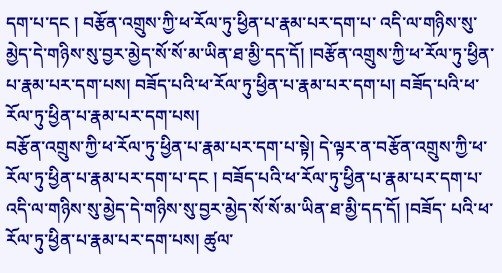དག་པ་དང ། བརྩོན་འགྲུས་ཀྱི་ཕ་རོལ་ཏུ་ཕྱིན་པ་རྣམ་པར་དག་པ་ འདི་ལ་གཉིས་སུ་མྱེད་དེ་གཉིས་སུ་བྱར་མྱེད་སོ་སོ་མ་ཡིན་ཐ་མྱི་དད་དོ། །བརྩོན་འགྲུས་ཀྱི་ཕ་རོལ་ཏུ་ཕྱིན་པ་རྣམ་པར་དག་པས། བཟོད་པའི་ཕ་རོལ་ཏུ་ཕྱིན་པ་རྣམ་པར་དག་པ། བཟོད་པའི་ཕ་རོལ་ཏུ་ཕྱིན་པ་རྣམ་པར་དག་པས།
བརྩོན་འགྲུས་ཀྱི་ཕ་རོལ་ཏུ་ཕྱིན་པ་རྣམ་པར་དག་པ་སྟེ། དེ་ལྟར་ན་བརྩོན་འགྲུས་ཀྱི་ཕ་རོལ་ཏུ་ཕྱིན་པ་རྣམ་པར་དག་པ་དང ། བཟོད་པའི་ཕ་རོལ་ཏུ་ཕྱིན་པ་རྣམ་པར་དག་པ་འདི་ལ་གཉིས་སུ་མྱེད་དེ་གཉིས་སུ་བྱར་མྱེད་སོ་སོ་མ་ཡིན་ཐ་མྱི་དད་དོ། །བཟོད་ པའི་ཕ་རོལ་ཏུ་ཕྱིན་པ་རྣམ་པར་དག་པས། ཚུལ་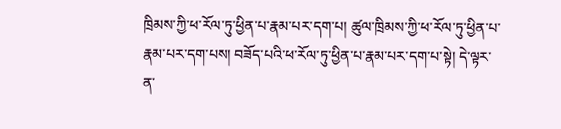ཁྲིམས་ཀྱི་ཕ་རོལ་ཏུ་ཕྱིན་པ་རྣམ་པར་དག་པ། ཚུལ་ཁྲིམས་ཀྱི་ཕ་རོལ་ཏུ་ཕྱིན་པ་རྣམ་པར་དག་པས། བཟོད་པའི་ཕ་རོལ་ཏུ་ཕྱིན་པ་རྣམ་པར་དག་པ་སྟེ། དེ་ལྟར་ན་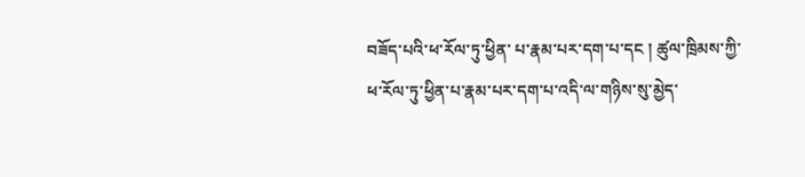བཟོད་པའི་ཕ་རོལ་ཏུ་ཕྱིན་ པ་རྣམ་པར་དག་པ་དང ། ཚུལ་ཁྲིམས་ཀྱི་ཕ་རོལ་ཏུ་ཕྱིན་པ་རྣམ་པར་དག་པ་འདི་ལ་གཉིས་སུ་མྱེད་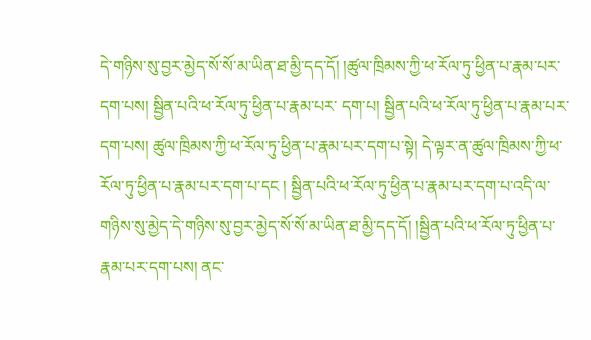དེ་གཉིས་སུ་བྱར་མྱེད་སོ་སོ་མ་ཡིན་ཐ་མྱི་དད་དོ། །ཚུལ་ཁྲིམས་ཀྱི་ཕ་རོལ་ཏུ་ཕྱིན་པ་རྣམ་པར་དག་པས། སྦྱིན་པའི་ཕ་རོལ་ཏུ་ཕྱིན་པ་རྣམ་པར་ དག་པ། སྦྱིན་པའི་ཕ་རོལ་ཏུ་ཕྱིན་པ་རྣམ་པར་དག་པས། ཚུལ་ཁྲིམས་ཀྱི་ཕ་རོལ་ཏུ་ཕྱིན་པ་རྣམ་པར་དག་པ་སྟེ། དེ་ལྟར་ན་ཚུལ་ཁྲིམས་ཀྱི་ཕ་རོལ་ཏུ་ཕྱིན་པ་རྣམ་པར་དག་པ་དང ། སྦྱིན་པའི་ཕ་རོལ་ཏུ་ཕྱིན་པ་རྣམ་པར་དག་པ་འདི་ལ་ གཉིས་སུ་མྱེད་དེ་གཉིས་སུ་བྱར་མྱེད་སོ་སོ་མ་ཡིན་ཐ་མྱི་དད་དོ། །སྦྱིན་པའི་ཕ་རོལ་ཏུ་ཕྱིན་པ་རྣམ་པར་དག་པས། ནང་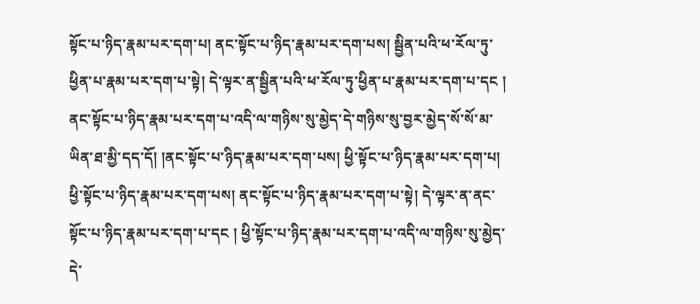སྟོང་པ་ཉིད་རྣམ་པར་དག་པ། ནང་སྟོང་པ་ཉིད་རྣམ་པར་དག་པས། སྦྱིན་པའི་ཕ་རོལ་ཏུ་ཕྱིན་པ་རྣམ་པར་དག་པ་སྟེ། དེ་ལྟར་ན་སྦྱིན་པའི་ཕ་རོལ་ཏུ་ཕྱིན་པ་རྣམ་པར་དག་པ་དང ། ནང་སྟོང་པ་ཉིད་རྣམ་པར་དག་པ་འདི་ལ་གཉིས་སུ་མྱེད་དེ་གཉིས་སུ་བྱར་མྱེད་སོ་སོ་མ་ཡིན་ཐ་མྱི་དད་དོ། །ནང་སྟོང་པ་ཉིད་རྣམ་པར་དག་པས། ཕྱི་སྟོང་པ་ཉིད་རྣམ་པར་དག་པ། ཕྱི་སྟོང་པ་ཉིད་རྣམ་པར་དག་པས། ནང་སྟོང་པ་ཉིད་རྣམ་པར་དག་པ་སྟེ། དེ་ལྟར་ན་ནང་སྟོང་པ་ཉིད་རྣམ་པར་དག་པ་དང ། ཕྱི་སྟོང་པ་ཉིད་རྣམ་པར་དག་པ་འདི་ལ་གཉིས་སུ་མྱེད་དེ་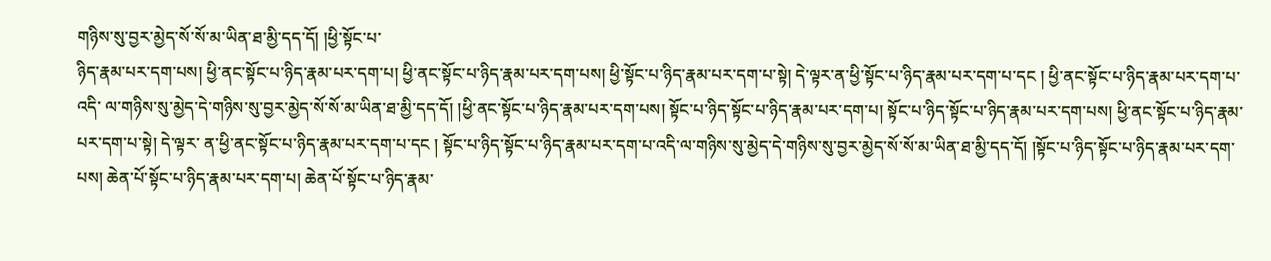གཉིས་སུ་བྱར་མྱེད་སོ་སོ་མ་ཡིན་ཐ་མྱི་དད་དོ། །ཕྱི་སྟོང་པ་
ཉིད་རྣམ་པར་དག་པས། ཕྱི་ནང་སྟོང་པ་ཉིད་རྣམ་པར་དག་པ། ཕྱི་ནང་སྟོང་པ་ཉིད་རྣམ་པར་དག་པས། ཕྱི་སྟོང་པ་ཉིད་རྣམ་པར་དག་པ་སྟེ། དེ་ལྟར་ན་ཕྱི་སྟོང་པ་ཉིད་རྣམ་པར་དག་པ་དང ། ཕྱི་ནང་སྟོང་པ་ཉིད་རྣམ་པར་དག་པ་འདི་ ལ་གཉིས་སུ་མྱེད་དེ་གཉིས་སུ་བྱར་མྱེད་སོ་སོ་མ་ཡིན་ཐ་མྱི་དད་དོ། །ཕྱི་ནང་སྟོང་པ་ཉིད་རྣམ་པར་དག་པས། སྟོང་པ་ཉིད་སྟོང་པ་ཉིད་རྣམ་པར་དག་པ། སྟོང་པ་ཉིད་སྟོང་པ་ཉིད་རྣམ་པར་དག་པས། ཕྱི་ནང་སྟོང་པ་ཉིད་རྣམ་པར་དག་པ་སྟེ། དེ་ལྟར་ ན་ཕྱི་ནང་སྟོང་པ་ཉིད་རྣམ་པར་དག་པ་དང ། སྟོང་པ་ཉིད་སྟོང་པ་ཉིད་རྣམ་པར་དག་པ་འདི་ལ་གཉིས་སུ་མྱེད་དེ་གཉིས་སུ་བྱར་མྱེད་སོ་སོ་མ་ཡིན་ཐ་མྱི་དད་དོ། །སྟོང་པ་ཉིད་སྟོང་པ་ཉིད་རྣམ་པར་དག་པས། ཆེན་པོ་སྟོང་པ་ཉིད་རྣམ་པར་དག་པ། ཆེན་པོ་སྟོང་པ་ཉིད་རྣམ་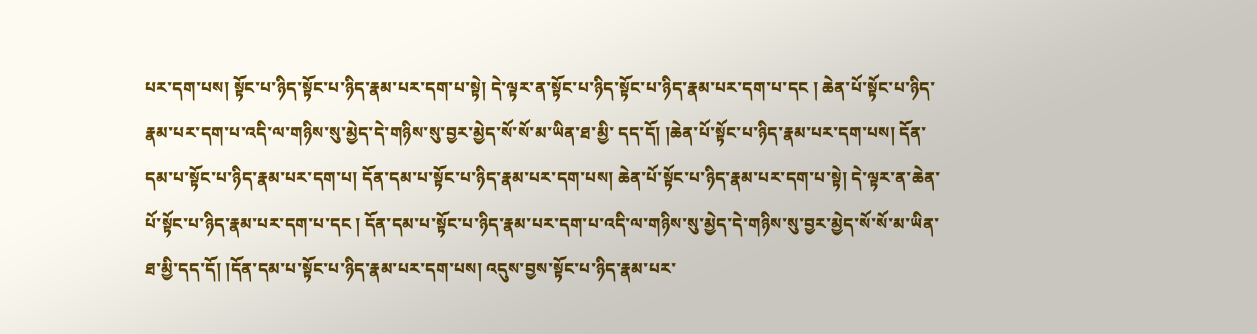པར་དག་པས། སྟོང་པ་ཉིད་སྟོང་པ་ཉིད་རྣམ་པར་དག་པ་སྟེ། དེ་ལྟར་ན་སྟོང་པ་ཉིད་སྟོང་པ་ཉིད་རྣམ་པར་དག་པ་དང ། ཆེན་པོ་སྟོང་པ་ཉིད་རྣམ་པར་དག་པ་འདི་ལ་གཉིས་སུ་མྱེད་དེ་གཉིས་སུ་བྱར་མྱེད་སོ་སོ་མ་ཡིན་ཐ་མྱི་ དད་དོ། །ཆེན་པོ་སྟོང་པ་ཉིད་རྣམ་པར་དག་པས། དོན་དམ་པ་སྟོང་པ་ཉིད་རྣམ་པར་དག་པ། དོན་དམ་པ་སྟོང་པ་ཉིད་རྣམ་པར་དག་པས། ཆེན་པོ་སྟོང་པ་ཉིད་རྣམ་པར་དག་པ་སྟེ། དེ་ལྟར་ན་ཆེན་པོ་སྟོང་པ་ཉིད་རྣམ་པར་དག་པ་དང ། དོན་དམ་པ་སྟོང་པ་ཉིད་རྣམ་པར་དག་པ་འདི་ལ་གཉིས་སུ་མྱེད་དེ་གཉིས་སུ་བྱར་མྱེད་སོ་སོ་མ་ཡིན་ཐ་མྱི་དད་དོ། །དོན་དམ་པ་སྟོང་པ་ཉིད་རྣམ་པར་དག་པས། འདུས་བྱས་སྟོང་པ་ཉིད་རྣམ་པར་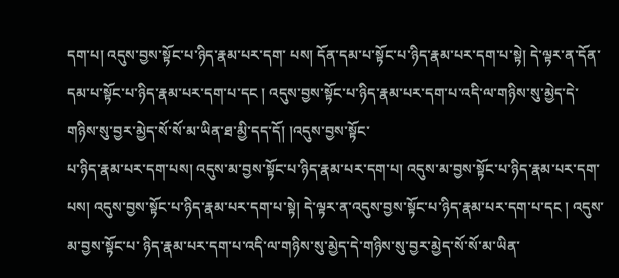དག་པ། འདུས་བྱས་སྟོང་པ་ཉིད་རྣམ་པར་དག་ པས། དོན་དམ་པ་སྟོང་པ་ཉིད་རྣམ་པར་དག་པ་སྟེ། དེ་ལྟར་ན་དོན་དམ་པ་སྟོང་པ་ཉིད་རྣམ་པར་དག་པ་དང ། འདུས་བྱས་སྟོང་པ་ཉིད་རྣམ་པར་དག་པ་འདི་ལ་གཉིས་སུ་མྱེད་དེ་གཉིས་སུ་བྱར་མྱེད་སོ་སོ་མ་ཡིན་ཐ་མྱི་དད་དོ། །འདུས་བྱས་སྟོང་
པ་ཉིད་རྣམ་པར་དག་པས། འདུས་མ་བྱས་སྟོང་པ་ཉིད་རྣམ་པར་དག་པ། འདུས་མ་བྱས་སྟོང་པ་ཉིད་རྣམ་པར་དག་པས། འདུས་བྱས་སྟོང་པ་ཉིད་རྣམ་པར་དག་པ་སྟེ། དེ་ལྟར་ན་འདུས་བྱས་སྟོང་པ་ཉིད་རྣམ་པར་དག་པ་དང ། འདུས་མ་བྱས་སྟོང་པ་ ཉིད་རྣམ་པར་དག་པ་འདི་ལ་གཉིས་སུ་མྱེད་དེ་གཉིས་སུ་བྱར་མྱེད་སོ་སོ་མ་ཡིན་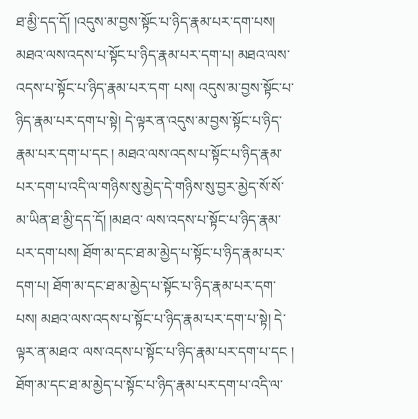ཐ་མྱི་དད་དོ། །འདུས་མ་བྱས་སྟོང་པ་ཉིད་རྣམ་པར་དག་པས། མཐའ་ལས་འདས་པ་སྟོང་པ་ཉིད་རྣམ་པར་དག་པ། མཐའ་ལས་འདས་པ་སྟོང་པ་ཉིད་རྣམ་པར་དག་ པས། འདུས་མ་བྱས་སྟོང་པ་ཉིད་རྣམ་པར་དག་པ་སྟེ། དེ་ལྟར་ན་འདུས་མ་བྱས་སྟོང་པ་ཉིད་རྣམ་པར་དག་པ་དང ། མཐའ་ལས་འདས་པ་སྟོང་པ་ཉིད་རྣམ་པར་དག་པ་འདི་ལ་གཉིས་སུ་མྱེད་དེ་གཉིས་སུ་བྱར་མྱེད་སོ་སོ་མ་ཡིན་ཐ་མྱི་དད་དོ། །མཐའ་ ལས་འདས་པ་སྟོང་པ་ཉིད་རྣམ་པར་དག་པས། ཐོག་མ་དང་ཐ་མ་མྱེད་པ་སྟོང་པ་ཉིད་རྣམ་པར་དག་པ། ཐོག་མ་དང་ཐ་མ་མྱེད་པ་སྟོང་པ་ཉིད་རྣམ་པར་དག་པས། མཐའ་ལས་འདས་པ་སྟོང་པ་ཉིད་རྣམ་པར་དག་པ་སྟེ། དེ་ལྟར་ན་མཐའ་ ལས་འདས་པ་སྟོང་པ་ཉིད་རྣམ་པར་དག་པ་དང ། ཐོག་མ་དང་ཐ་མ་མྱེད་པ་སྟོང་པ་ཉིད་རྣམ་པར་དག་པ་འདི་ལ་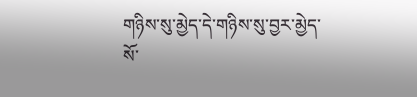གཉིས་སུ་མྱེད་དེ་གཉིས་སུ་བྱར་མྱེད་སོ་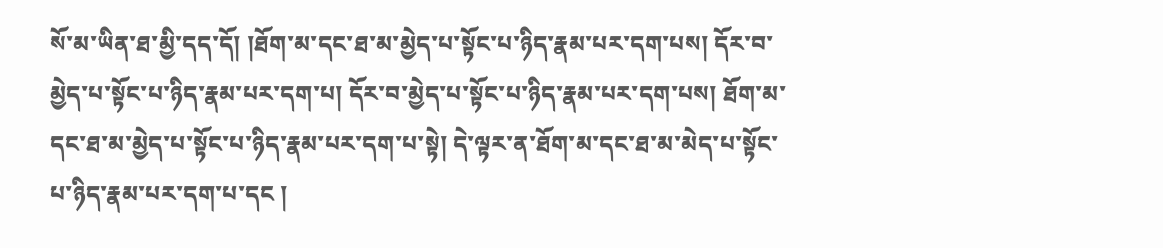སོ་མ་ཡིན་ཐ་མྱི་དད་དོ། །ཐོག་མ་དང་ཐ་མ་མྱེད་པ་སྟོང་པ་ཉིད་རྣམ་པར་དག་པས། དོར་བ་ མྱེད་པ་སྟོང་པ་ཉིད་རྣམ་པར་དག་པ། དོར་བ་མྱེད་པ་སྟོང་པ་ཉིད་རྣམ་པར་དག་པས། ཐོག་མ་དང་ཐ་མ་མྱེད་པ་སྟོང་པ་ཉིད་རྣམ་པར་དག་པ་སྟེ། དེ་ལྟར་ན་ཐོག་མ་དང་ཐ་མ་མེད་པ་སྟོང་པ་ཉིད་རྣམ་པར་དག་པ་དང །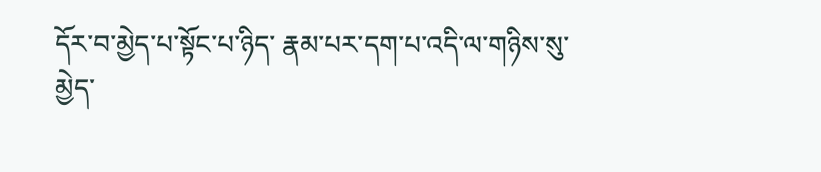དོར་བ་མྱེད་པ་སྟོང་པ་ཉིད་ རྣམ་པར་དག་པ་འདི་ལ་གཉིས་སུ་མྱེད་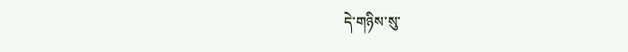དེ་གཉིས་སུ་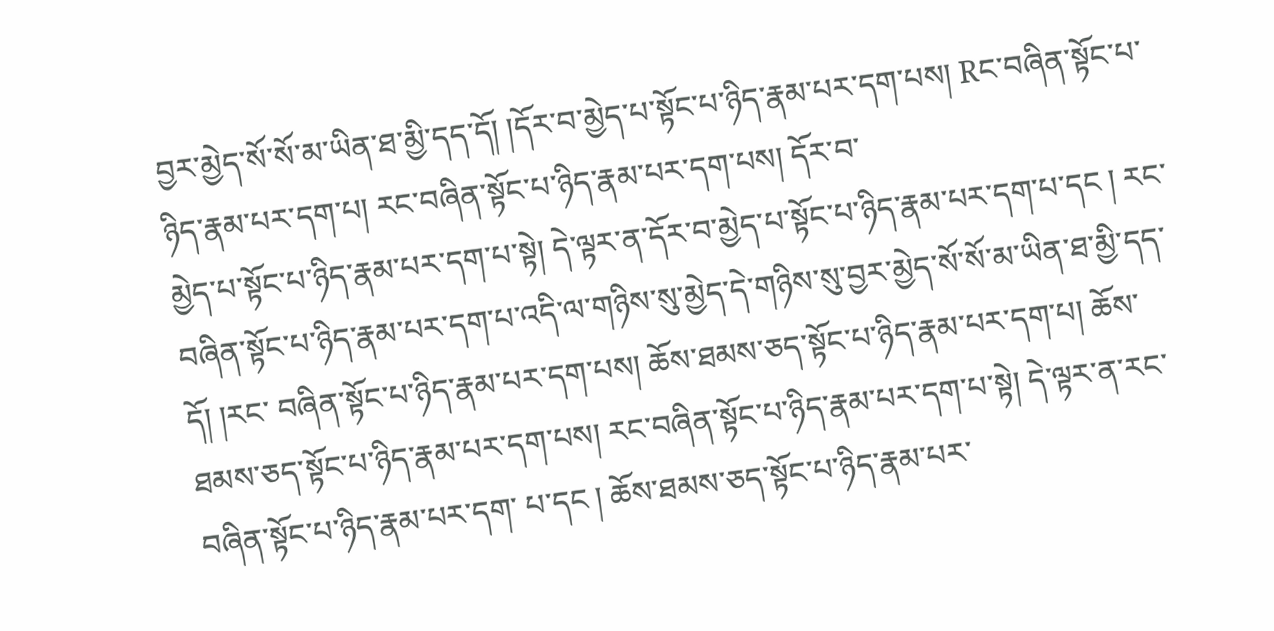བྱར་མྱེད་སོ་སོ་མ་ཡིན་ཐ་མྱི་དད་དོ། །དོར་བ་མྱེད་པ་སྟོང་པ་ཉིད་རྣམ་པར་དག་པས། Rང་བཞིན་སྟོང་པ་ཉིད་རྣམ་པར་དག་པ། རང་བཞིན་སྟོང་པ་ཉིད་རྣམ་པར་དག་པས། དོར་བ་
མྱེད་པ་སྟོང་པ་ཉིད་རྣམ་པར་དག་པ་སྟེ། དེ་ལྟར་ན་དོར་བ་མྱེད་པ་སྟོང་པ་ཉིད་རྣམ་པར་དག་པ་དང ། རང་བཞིན་སྟོང་པ་ཉིད་རྣམ་པར་དག་པ་འདི་ལ་གཉིས་སུ་མྱེད་དེ་གཉིས་སུ་བྱར་མྱེད་སོ་སོ་མ་ཡིན་ཐ་མྱི་དད་དོ། །རང་ བཞིན་སྟོང་པ་ཉིད་རྣམ་པར་དག་པས། ཆོས་ཐམས་ཅད་སྟོང་པ་ཉིད་རྣམ་པར་དག་པ། ཆོས་ཐམས་ཅད་སྟོང་པ་ཉིད་རྣམ་པར་དག་པས། རང་བཞིན་སྟོང་པ་ཉིད་རྣམ་པར་དག་པ་སྟེ། དེ་ལྟར་ན་རང་བཞིན་སྟོང་པ་ཉིད་རྣམ་པར་དག་ པ་དང ། ཆོས་ཐམས་ཅད་སྟོང་པ་ཉིད་རྣམ་པར་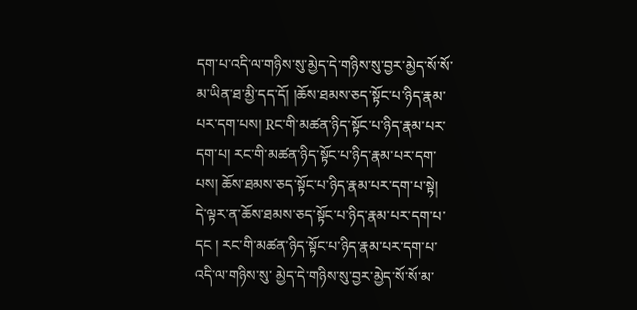དག་པ་འདི་ལ་གཉིས་སུ་མྱེད་དེ་གཉིས་སུ་བྱར་མྱེད་སོ་སོ་མ་ཡིན་ཐ་མྱི་དད་དོ། །ཆོས་ཐམས་ཅད་སྟོང་པ་ཉིད་རྣམ་པར་དག་པས། Rང་གི་མཚན་ཉིད་སྟོང་པ་ཉིད་རྣམ་པར་དག་པ། རང་གི་མཚན་ཉིད་སྟོང་པ་ཉིད་རྣམ་པར་དག་པས། ཆོས་ཐམས་ཅད་སྟོང་པ་ཉིད་རྣམ་པར་དག་པ་སྟེ། དེ་ལྟར་ན་ཆོས་ཐམས་ཅད་སྟོང་པ་ཉིད་རྣམ་པར་དག་པ་དང ། རང་གི་མཚན་ཉིད་སྟོང་པ་ཉིད་རྣམ་པར་དག་པ་འདི་ལ་གཉིས་སུ་ མྱེད་དེ་གཉིས་སུ་བྱར་མྱེད་སོ་སོ་མ་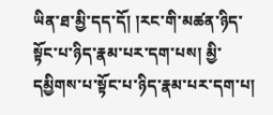ཡིན་ཐ་མྱི་དད་དོ། །རང་གི་མཚན་ཉིད་སྟོང་པ་ཉིད་རྣམ་པར་དག་པས། མྱི་དམྱིགས་པ་སྟོང་པ་ཉིད་རྣམ་པར་དག་པ།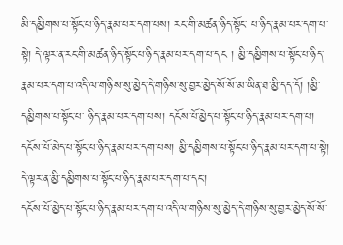མི་དམྱིགས་པ་སྟོང་པ་ཉིད་རྣམ་པར་དག་པས། རང་གི་མཚན་ཉིད་སྟོང་ པ་ཉིད་རྣམ་པར་དག་པ་སྟེ། དེ་ལྟར་ན་རང་གི་མཚན་ཉིད་སྟོང་པ་ཉིད་རྣམ་པར་དག་པ་དང ། མྱི་དམྱིགས་པ་སྟོང་པ་ཉིད་རྣམ་པར་དག་པ་འདི་ལ་གཉིས་སུ་མྱེད་དེ་གཉིས་སུ་བྱར་མྱེད་སོ་སོ་མ་ཡིན་ཐ་མྱི་དད་དོ། །མྱི་དམྱིགས་པ་སྟོང་པ་ ཉིད་རྣམ་པར་དག་པས། དངོས་པོ་མྱེད་པ་སྟོང་པ་ཉིད་རྣམ་པར་དག་པ། དངོས་པོ་མེད་པ་སྟོང་པ་ཉིད་རྣམ་པར་དག་པས། མྱི་དམྱིགས་པ་སྟོང་པ་ཉིད་རྣམ་པར་དག་པ་སྟེ། དེ་ལྟར་ན་མྱི་དམྱིགས་པ་སྟོང་པ་ཉིད་རྣམ་པར་དག་པ་དང་།
དངོས་པོ་མྱེད་པ་སྟོང་པ་ཉིད་རྣམ་པར་དག་པ་འདི་ལ་གཉིས་སུ་མྱེད་དེ་གཉིས་སུ་བྱར་མྱེད་སོ་སོ་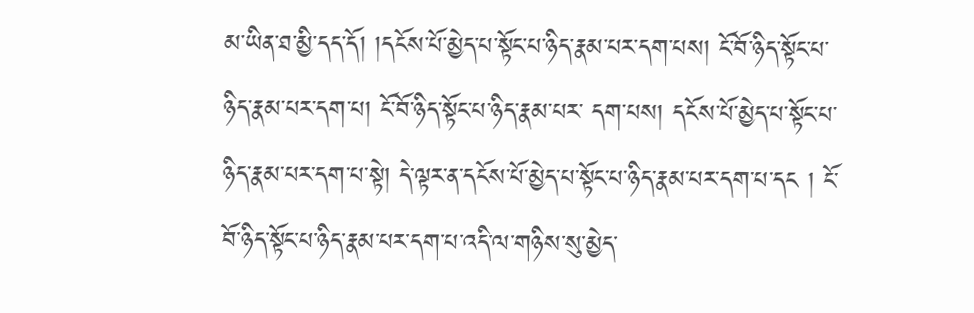མ་ཡིན་ཐ་མྱི་དད་དོ། །དངོས་པོ་མྱེད་པ་སྟོང་པ་ཉིད་རྣམ་པར་དག་པས། ངོ་བོ་ཉིད་སྟོང་པ་ཉིད་རྣམ་པར་དག་པ། ངོ་བོ་ཉིད་སྟོང་པ་ཉིད་རྣམ་པར་ དག་པས། དངོས་པོ་མྱེད་པ་སྟོང་པ་ཉིད་རྣམ་པར་དག་པ་སྟེ། དེ་ལྟར་ན་དངོས་པོ་མྱེད་པ་སྟོང་པ་ཉིད་རྣམ་པར་དག་པ་དང ། ངོ་བོ་ཉིད་སྟོང་པ་ཉིད་རྣམ་པར་དག་པ་འདི་ལ་གཉིས་སུ་མྱེད་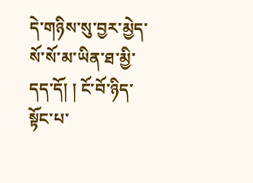དེ་གཉིས་སུ་བྱར་མྱེད་སོ་སོ་མ་ཡིན་ཐ་མྱི་དད་དོ། ། ངོ་བོ་ཉིད་སྟོང་པ་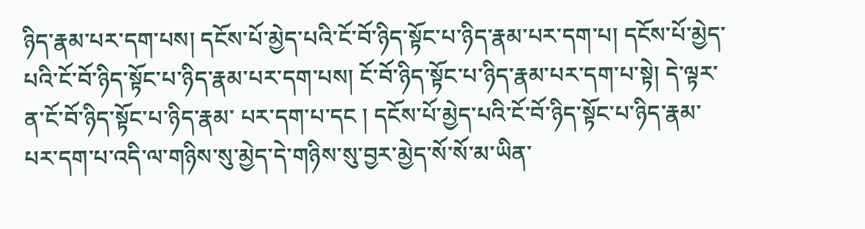ཉིད་རྣམ་པར་དག་པས། དངོས་པོ་མྱེད་པའི་ངོ་བོ་ཉིད་སྟོང་པ་ཉིད་རྣམ་པར་དག་པ། དངོས་པོ་མྱེད་པའི་ངོ་བོ་ཉིད་སྟོང་པ་ཉིད་རྣམ་པར་དག་པས། ངོ་བོ་ཉིད་སྟོང་པ་ཉིད་རྣམ་པར་དག་པ་སྟེ། དེ་ལྟར་ན་ངོ་བོ་ཉིད་སྟོང་པ་ཉིད་རྣམ་ པར་དག་པ་དང ། དངོས་པོ་མྱེད་པའི་ངོ་བོ་ཉིད་སྟོང་པ་ཉིད་རྣམ་པར་དག་པ་འདི་ལ་གཉིས་སུ་མྱེད་དེ་གཉིས་སུ་བྱར་མྱེད་སོ་སོ་མ་ཡིན་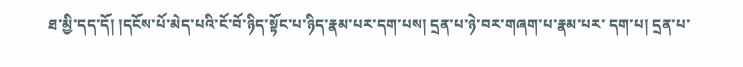ཐ་མྱི་དད་དོ། །དངོས་པོ་མེད་པའི་ངོ་བོ་ཉིད་སྟོང་པ་ཉིད་རྣམ་པར་དག་པས། དྲན་པ་ཉེ་བར་གཞག་པ་རྣམ་པར་ དག་པ། དྲན་པ་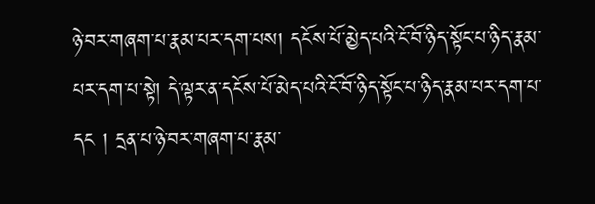ཉེ་བར་གཞག་པ་རྣམ་པར་དག་པས། དངོས་པོ་མྱེད་པའི་ངོ་བོ་ཉིད་སྟོང་པ་ཉིད་རྣམ་པར་དག་པ་སྟེ། དེ་ལྟར་ན་དངོས་པོ་མེད་པའི་ངོ་བོ་ཉིད་སྟོང་པ་ཉིད་རྣམ་པར་དག་པ་དང ། དྲན་པ་ཉེ་བར་གཞག་པ་རྣམ་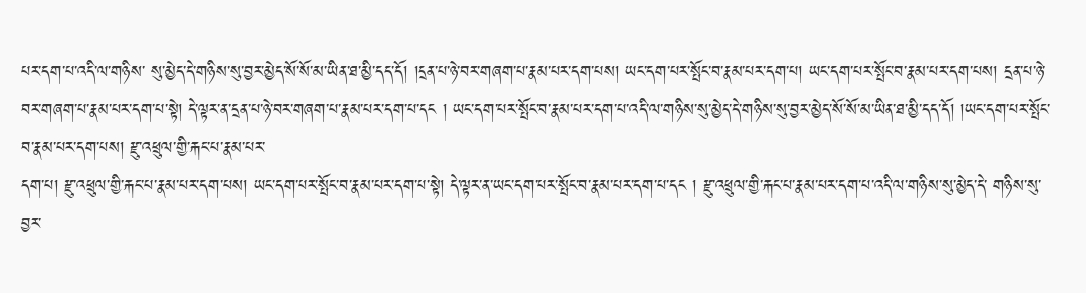པར་དག་པ་འདི་ལ་གཉིས་ སུ་མྱེད་དེ་གཉིས་སུ་བྱར་མྱེད་སོ་སོ་མ་ཡིན་ཐ་མྱི་དད་དོ། །དྲན་པ་ཉེ་བར་གཞག་པ་རྣམ་པར་དག་པས། ཡང་དག་པར་སྤོང་བ་རྣམ་པར་དག་པ། ཡང་དག་པར་སྤོང་བ་རྣམ་པར་དག་པས། དྲན་པ་ཉེ་བར་གཞག་པ་རྣམ་པར་དག་པ་སྟེ། དེ་ལྟར་ན་དྲན་པ་ཉེ་བར་གཞག་པ་རྣམ་པར་དག་པ་དང ། ཡང་དག་པར་སྤོང་བ་རྣམ་པར་དག་པ་འདི་ལ་གཉིས་སུ་མྱེད་དེ་གཉིས་སུ་བྱར་མྱེད་སོ་སོ་མ་ཡིན་ཐ་མྱི་དད་དོ། །ཡང་དག་པར་སྤོང་བ་རྣམ་པར་དག་པས། རྫུ་འཕྲུལ་གྱི་རྐང་པ་རྣམ་པར་
དག་པ། རྫུ་འཕྲུལ་གྱི་རྐང་པ་རྣམ་པར་དག་པས། ཡང་དག་པར་སྤོང་བ་རྣམ་པར་དག་པ་སྟེ། དེ་ལྟར་ན་ཡང་དག་པར་སྤོང་བ་རྣམ་པར་དག་པ་དང ། རྫུ་འཕྲུལ་གྱི་རྐང་པ་རྣམ་པར་དག་པ་འདི་ལ་གཉིས་སུ་མྱེད་དེ་ གཉིས་སུ་བྱར་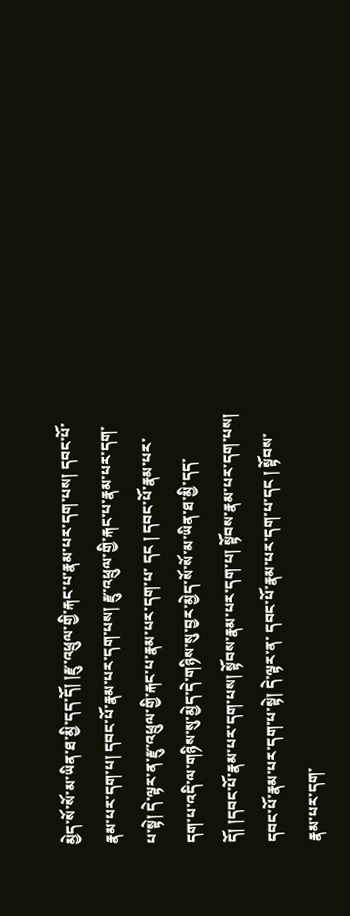མྱེད་སོ་སོ་མ་ཡིན་ཐ་མྱི་དད་དོ། །རྫུ་འཕྲུལ་གྱི་རྐང་པ་རྣམ་པར་དག་པས། དབང་པོ་རྣམ་པར་དག་པ། དབང་པོ་རྣམ་པར་དག་པས། རྫུ་འཕྲུལ་གྱི་རྐང་པ་རྣམ་པར་དག་པ་སྟེ། དེ་ལྟར་ན་རྫུ་འཕྲུལ་གྱི་རྐང་པ་རྣམ་པར་དག་པ་ དང ། དབང་པོ་རྣམ་པར་དག་པ་འདི་ལ་གཉིས་སུ་མྱེད་དེ་གཉིས་སུ་བྱར་མྱེད་སོ་སོ་མ་ཡིན་ཐ་མྱི་དད་དོ། །དབང་པོ་རྣམ་པར་དག་པས། སྟོབས་རྣམ་པར་དག་པ། སྟོབས་རྣམ་པར་དག་པས། དབང་པོ་རྣམ་པར་དག་པ་སྟེ། དེ་ལྟར་ན་ དབང་པོ་རྣམ་པར་དག་པ་དང ། སྟོབས་རྣམ་པར་དག་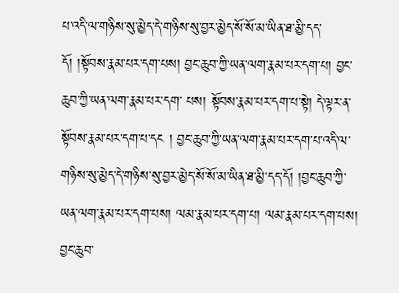པ་འདི་ལ་གཉིས་སུ་མྱེད་དེ་གཉིས་སུ་བྱར་མྱེད་སོ་སོ་མ་ཡིན་ཐ་མྱི་དད་དོ། །སྟོབས་རྣམ་པར་དག་པས། བྱང་ཆུབ་ཀྱི་ཡན་ལག་རྣམ་པར་དག་པ། བྱང་ཆུབ་ཀྱི་ཡན་ལག་རྣམ་པར་དག་ པས། སྟོབས་རྣམ་པར་དག་པ་སྟེ། དེ་ལྟར་ན་སྟོབས་རྣམ་པར་དག་པ་དང ། བྱང་ཆུབ་ཀྱི་ཡན་ལག་རྣམ་པར་དག་པ་འདི་ལ་གཉིས་སུ་མྱེད་དེ་གཉིས་སུ་བྱར་མྱེད་སོ་སོ་མ་ཡིན་ཐ་མྱི་དད་དོ། །བྱང་ཆུབ་ཀྱི་ཡན་ལག་རྣམ་པར་དག་པས། ལམ་རྣམ་པར་དག་པ། ལམ་རྣམ་པར་དག་པས། བྱང་ཆུབ་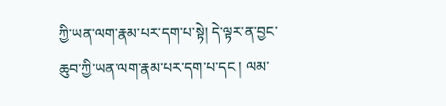ཀྱི་ཡན་ལག་རྣམ་པར་དག་པ་སྟེ། དེ་ལྟར་ན་བྱང་ཆུབ་ཀྱི་ཡན་ལག་རྣམ་པར་དག་པ་དང ། ལམ་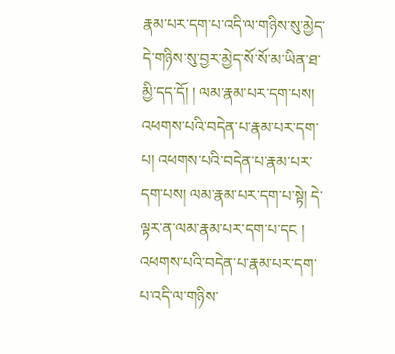རྣམ་པར་དག་པ་འདི་ལ་གཉིས་སུ་མྱེད་དེ་གཉིས་སུ་བྱར་མྱེད་སོ་སོ་མ་ཡིན་ཐ་མྱི་དད་དོ། ། ལམ་རྣམ་པར་དག་པས། འཕགས་པའི་བདེན་པ་རྣམ་པར་དག་པ། འཕགས་པའི་བདེན་པ་རྣམ་པར་དག་པས། ལམ་རྣམ་པར་དག་པ་སྟེ། དེ་ལྟར་ན་ལམ་རྣམ་པར་དག་པ་དང ། འཕགས་པའི་བདེན་པ་རྣམ་པར་དག་པ་འདི་ལ་གཉིས་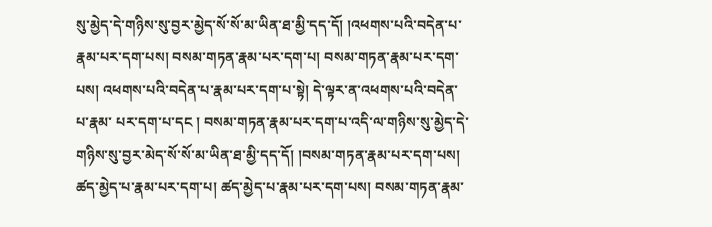སུ་མྱེད་དེ་གཉིས་སུ་བྱར་མྱེད་སོ་སོ་མ་ཡིན་ཐ་མྱི་དད་དོ། །འཕགས་པའི་བདེན་པ་རྣམ་པར་དག་པས། བསམ་གཏན་རྣམ་པར་དག་པ། བསམ་གཏན་རྣམ་པར་དག་པས། འཕགས་པའི་བདེན་པ་རྣམ་པར་དག་པ་སྟེ། དེ་ལྟར་ན་འཕགས་པའི་བདེན་པ་རྣམ་ པར་དག་པ་དང ། བསམ་གཏན་རྣམ་པར་དག་པ་འདི་ལ་གཉིས་སུ་མྱེད་དེ་གཉིས་སུ་བྱར་མེད་སོ་སོ་མ་ཡིན་ཐ་མྱི་དད་དོ། །བསམ་གཏན་རྣམ་པར་དག་པས། ཚད་མྱེད་པ་རྣམ་པར་དག་པ། ཚད་མྱེད་པ་རྣམ་པར་དག་པས། བསམ་གཏན་རྣམ་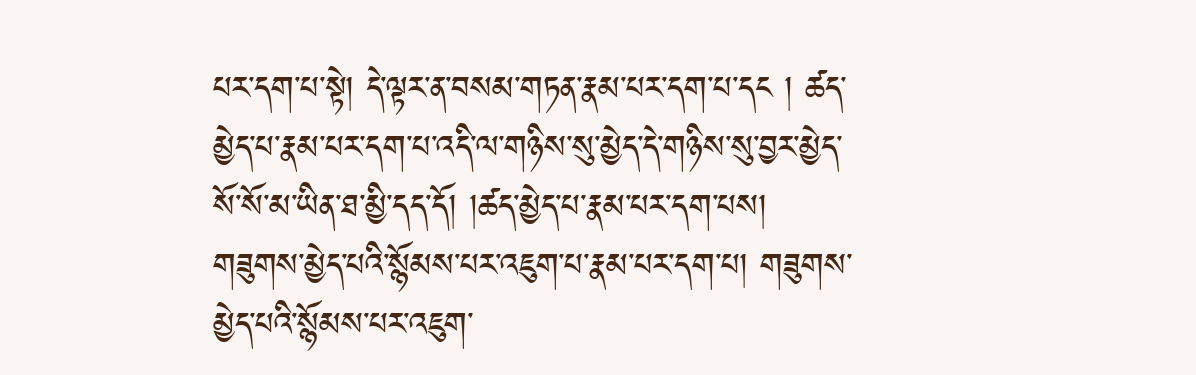པར་དག་པ་སྟེ། དེ་ལྟར་ན་བསམ་གཏན་རྣམ་པར་དག་པ་དང ། ཚད་མྱེད་པ་རྣམ་པར་དག་པ་འདི་ལ་གཉིས་སུ་མྱེད་དེ་གཉིས་སུ་བྱར་མྱེད་སོ་སོ་མ་ཡིན་ཐ་མྱི་དད་དོ། །ཚད་མྱེད་པ་རྣམ་པར་དག་པས། གཟུགས་མྱེད་པའི་སྙོམས་པར་འཇུག་པ་རྣམ་པར་དག་པ། གཟུགས་ མྱེད་པའི་སྙོམས་པར་འཇུག་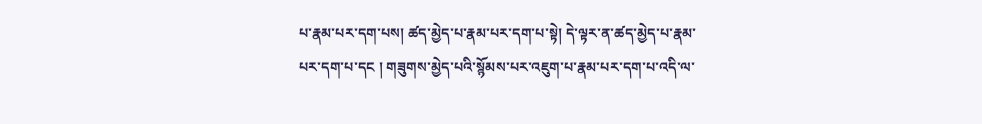པ་རྣམ་པར་དག་པས། ཚད་མྱེད་པ་རྣམ་པར་དག་པ་སྟེ། དེ་ལྟར་ན་ཚད་མྱེད་པ་རྣམ་པར་དག་པ་དང ། གཟུགས་མྱེད་པའི་སྙོམས་པར་འཇུག་པ་རྣམ་པར་དག་པ་འདི་ལ་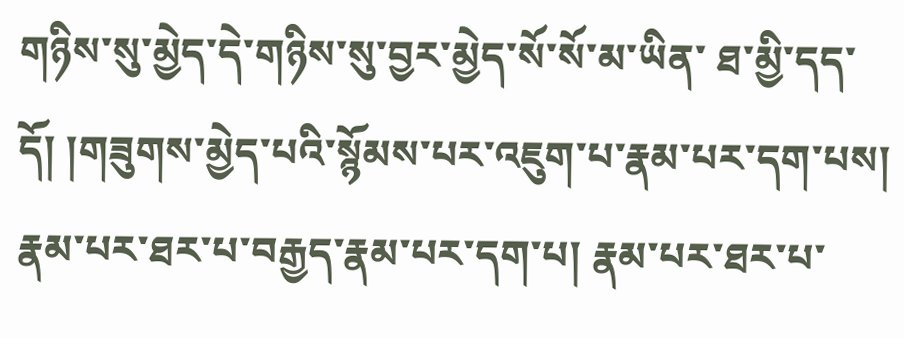གཉིས་སུ་མྱེད་དེ་གཉིས་སུ་བྱར་མྱེད་སོ་སོ་མ་ཡིན་ ཐ་མྱི་དད་དོ། །གཟུགས་མྱེད་པའི་སྙོམས་པར་འཇུག་པ་རྣམ་པར་དག་པས། རྣམ་པར་ཐར་པ་བརྒྱད་རྣམ་པར་དག་པ། རྣམ་པར་ཐར་པ་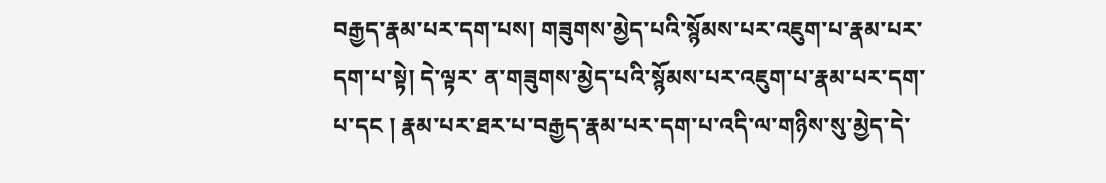བརྒྱད་རྣམ་པར་དག་པས། གཟུགས་མྱེད་པའི་སྙོམས་པར་འཇུག་པ་རྣམ་པར་དག་པ་སྟེ། དེ་ལྟར་ ན་གཟུགས་མྱེད་པའི་སྙོམས་པར་འཇུག་པ་རྣམ་པར་དག་པ་དང ། རྣམ་པར་ཐར་པ་བརྒྱད་རྣམ་པར་དག་པ་འདི་ལ་གཉིས་སུ་མྱེད་དེ་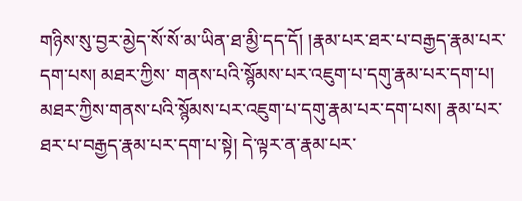གཉིས་སུ་བྱར་མྱེད་སོ་སོ་མ་ཡིན་ཐ་མྱི་དད་དོ། །རྣམ་པར་ཐར་པ་བརྒྱད་རྣམ་པར་དག་པས། མཐར་ཀྱིས་ གནས་པའི་སྙོམས་པར་འཇུག་པ་དགུ་རྣམ་པར་དག་པ། མཐར་ཀྱིས་གནས་པའི་སྙོམས་པར་འཇུག་པ་དགུ་རྣམ་པར་དག་པས། རྣམ་པར་ཐར་པ་བརྒྱད་རྣམ་པར་དག་པ་སྟེ། དེ་ལྟར་ན་རྣམ་པར་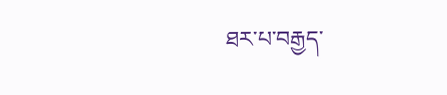ཐར་པ་བརྒྱད་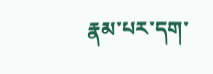རྣམ་པར་དག་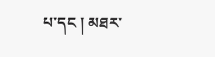པ་དང ། མཐར་